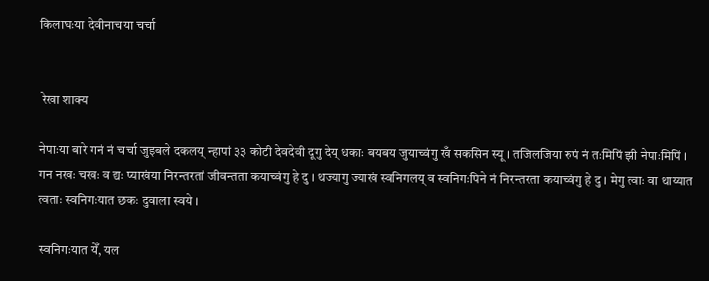किलाघःया देवीनाचया चर्चा


 रेखा शाक्य

नेपाःया बारे गनं नं चर्चा जुइबले दकलय् न्हापां ३३ कोटी देवदेवी दूगु देय् धकाः बयबय जुयाच्वंगु खँ सकसिन स्यू । तजिलजिया रुपं नं तःमिपिं झी नेपाःमिपिं । गन नखः चखः व द्यः प्याखंया निरन्तरतां जीवन्तता कयाच्वंगु हे दु । थज्यागु ज्याखं स्वनिगलय् व स्वनिगःपिने नं निरन्तरता कयाच्वंगु हे दु । मेगु त्वाः वा थाय्यात त्वताः स्वनिगःयात छकः दुवाला स्वये ।

स्वनिगःयात येँ, यल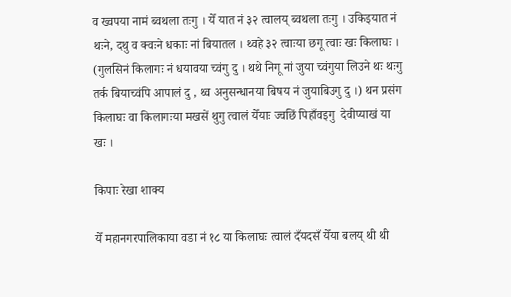व ख्वपया नामं ब्वथला तःगु । येँ यात नं ३२ त्वालय् ब्वथला तःगु । उकिइयात नं थःने, दथु व क्वःने धकाः नां बियातल । थ्वहे ३२ त्वाःया छगू त्वाः खः किलाघः । (गुलसिनं किलागः नं धयावया च्वंगु दु । थथे निगू नां जुया च्वंगुया लिउने थः थःगु तर्क बियाच्वंपि आपालं दु , थ्व अनुसन्धानया बिषय नं जुयाबिउगु दु ।) थन प्रसंग किलाघः वा किलागःया मखसें थुगु त्वालं येँयाः ज्वछिं पिहाँवइगु  देवीप्याखं या खः ।

किपाः रेखा शाक्य

येँ महानगरपालिकाया वडा नं १८ या किलाघः त्वालं दँयदसँ येँया बलय् थी थी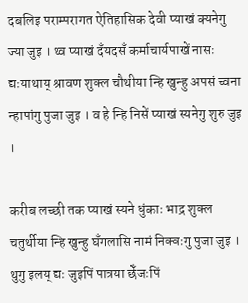दबलिइ पराम्परागत ऐतिहासिक देवी प्याखं क्यनेगु ज्या जुइ । थ्व प्याखं दँयदसँ कर्माचार्यपाखें नासः द्यःयाथाय् श्रावण शुक्ल चौथीया न्हि खुन्हु अपसं च्वना न्हापांगु पुजा जुइ । व हे न्हि निसें प्याखं स्यनेगु शुरु जुइ ।

करीब लच्छी तक प्याखं स्यने धुंकाः भाद्र शुक्ल चतुर्थीया न्हि खुन्हु घँगलासि नामं निक्वःगु पुजा जुइ । थुगु इलय् द्यः जुइपिं पात्रया छेँजःपिं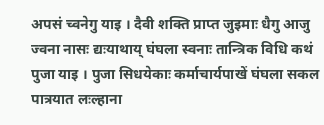अपसं च्वनेगु याइ । दैवी शक्ति प्राप्त जुइमाः धैगु आजु ज्वना नासः द्यःयाथाय् घंघला स्वनाः तान्त्रिक विधि कथं पुजा याइ । पुजा सिधयेकाः कर्माचार्यपाखें घंघला सकल पात्रयात लःल्हाना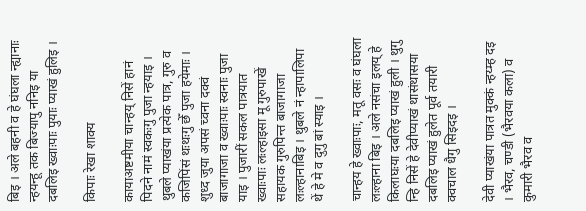बिइ । अले बहनी व हे घंघला न्ह्यानाः न्हयन्हू तक बिज्यापु ननिइ या दबलिइ ख्वाःपाः पुयाः प्याखं हुलिइ ।

किपाः रेखा शाक्य

कायाअष्टमीया चान्हय् निसें हानं पिदने नामं स्वकःगु पुजा न्हयाइ । थुबले प्याखंया प्रत्येक पात्र, गुरु व कजिपिंसं थःथःगु छेँ पुजा हयेमाः । शुध्द जुया अपसं च्वना दक्वं बाजागाजा व ख्वाःपाः स्वनाः पुजा याइ । पुजारीं सकल पात्रयात ख्वाःपाः लःल्हाइसा मू गुरुपाखें सहायक गुरुपिन्त बाजागाजा लःल्हानाबिइ । थुबले नं न्हापालिपा थें हे मे व दुगु बां स्याइ ।

चान्हय हे ख्वाःपाः, मतू वसः व घंघला लःल्हाना बिइ । अले नसंचा इलय् हे किलाघःया दबलिइ प्याखं हुली । थुगु न्हि निसें हे देवीप्याखं थासंथासया दबलिइ प्याखं हुलेत पूर्व तयारी क्वचाल धैगु सिइदइ ।

देवी प्याखंया पात्रत मुक्कं न्हय्म्ह दइ । भैरव, चण्डी (भैरवया कला) व कुमारी भैरव व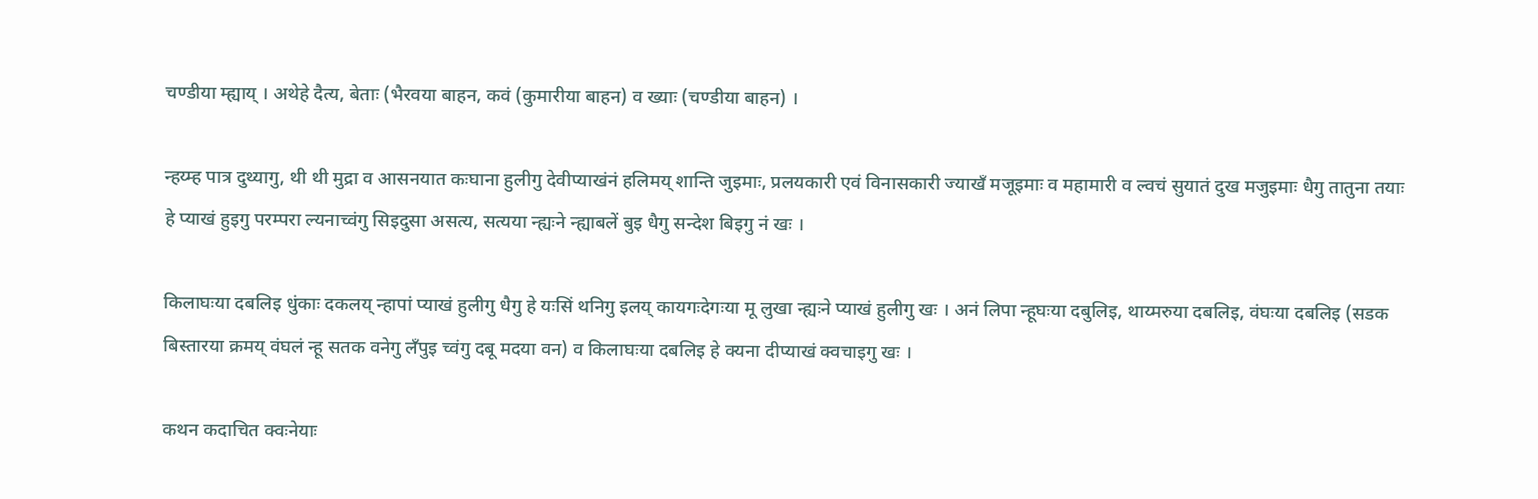चण्डीया म्ह्याय् । अथेहे दैत्य, बेताः (भैरवया बाहन, कवं (कुमारीया बाहन) व ख्याः (चण्डीया बाहन) ।

न्हय्म्ह पात्र दुथ्यागु, थी थी मुद्रा व आसनयात कःघाना हुलीगु देवीप्याखंनं हलिमय् शान्ति जुइमाः, प्रलयकारी एवं विनासकारी ज्याखँ मजूइमाः व महामारी व ल्वचं सुयातं दुख मजुइमाः धैगु तातुना तयाः हे प्याखं हुइगु परम्परा ल्यनाच्वंगु सिइदुसा असत्य, सत्यया न्ह्यःने न्ह्याबलें बुइ धैगु सन्देश बिइगु नं खः ।

किलाघःया दबलिइ धुंकाः दकलय् न्हापां प्याखं हुलीगु धैगु हे यःसिं थनिगु इलय् कायगःदेगःया मू लुखा न्ह्यःने प्याखं हुलीगु खः । अनं लिपा न्हूघःया दबुलिइ, थाय्मरुया दबलिइ, वंघःया दबलिइ (सडक बिस्तारया क्रमय् वंघलं न्हू सतक वनेगु लँपुइ च्वंगु दबू मदया वन) व किलाघःया दबलिइ हे क्यना दीप्याखं क्वचाइगु खः ।

कथन कदाचित क्वःनेयाः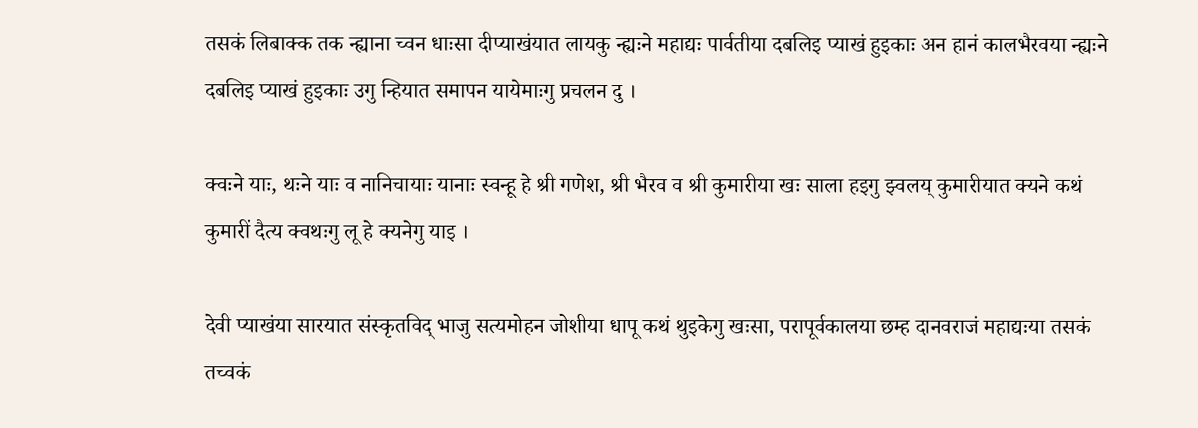तसकं लिबाक्क तक न्ह्याना च्वन धाःसा दीप्याखंयात लायकु न्ह्यःने महाद्यः पार्वतीया दबलिइ प्याखं हुइकाः अन हानं कालभैरवया न्ह्यःने दबलिइ प्याखं हुइकाः उगु न्हियात समापन यायेमाःगु प्रचलन दु ।

क्वःने याः, थःने याः व नानिचायाः यानाः स्वन्हू हे श्री गणेश, श्री भैरव व श्री कुमारीया खः साला हइगु झ्वलय् कुमारीयात क्यने कथं कुमारीं दैत्य क्वथःगु लू हे क्यनेगु याइ ।

देवी प्याखंया सारयात संस्कृतविद् भाजु सत्यमोहन जोशीया धापू कथं थुइकेगु खःसा, परापूर्वकालया छम्ह दानवराजं महाद्यःया तसकं तच्वकं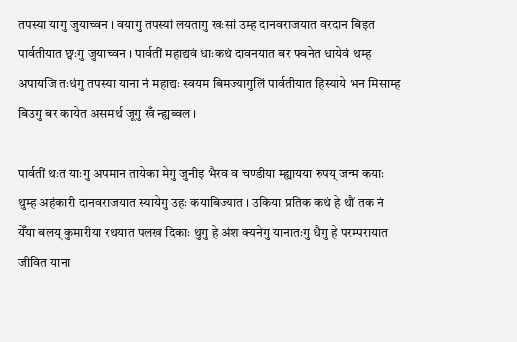तपस्या यागु जुयाच्वन । वयागु तपस्यां लयतागु खःसां उम्ह दानवराजयात वरदान बिइत पार्वतीयात छ्वःगु जुयाच्वन । पार्वतीं महाद्यवं धाःकथं दावनयात बर फ्वनेत धायेवं थम्ह अपायजि तःधंगु तपस्या याना नं महाद्यः स्वयम बिमज्यागुलिं पार्वतीयात हिस्याये भन मिसाम्ह बिउगु बर कायेत असमर्थ जूगु खँ न्ह्यब्वल ।

पार्वतीं थःत याःगु अपमान तायेका मेगु जुनीइ भैरव व चण्डीया म्ह्यायया रुपय् जन्म कयाः थुम्ह अहंकारी दानवराजयात स्यायेगु उहः कयाबिज्यात । उकिया प्रतिक कथं हे थौं तक नं येँया बलय् कुमारीया रथयात पलख दिकाः थुगु हे अंश क्यनेगु यानातःगु धैगु हे परम्परायात जीवित याना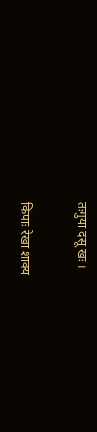तःगुया दसू खः ।

किपाः रेखा शाक्य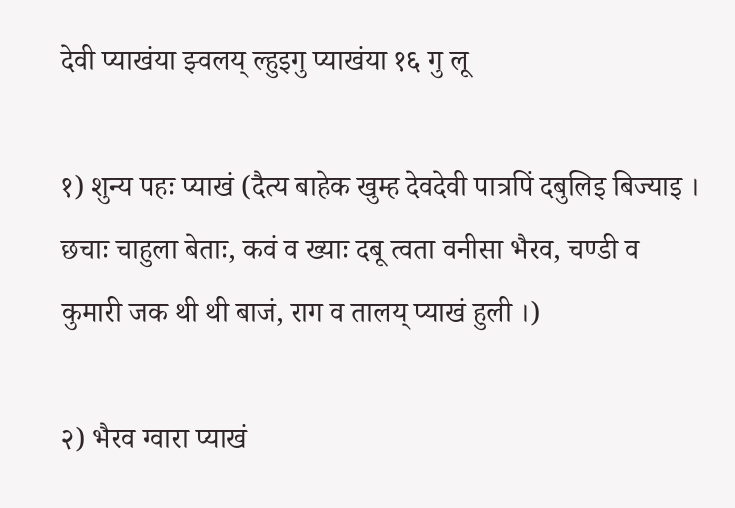देवी प्याखंया झ्वलय् ल्हुइगु प्याखंया १६ गु लू

१) शुन्य पहः प्याखं (दैत्य बाहेक खुम्ह देवदेवी पात्रपिं दबुलिइ बिज्याइ । छचाः चाहुला बेताः, कवं व ख्याः दबू त्वता वनीसा भैरव, चण्डी व कुमारी जक थी थी बाजं, राग व तालय् प्याखं हुली ।)

२) भैरव ग्वारा प्याखं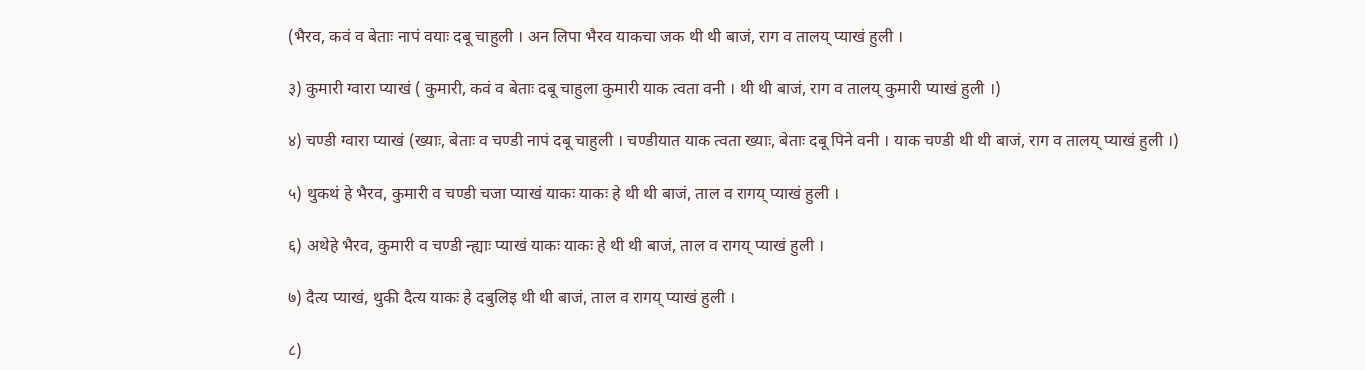(भैरव, कवं व बेताः नापं वयाः दबू चाहुली । अन लिपा भैरव याकचा जक थी थी बाजं, राग व तालय् प्याखं हुली ।

३) कुमारी ग्वारा प्याखं ( कुमारी, कवं व बेताः दबू चाहुला कुमारी याक त्वता वनी । थी थी बाजं, राग व तालय् कुमारी प्याखं हुली ।)

४) चण्डी ग्वारा प्याखं (ख्याः, बेताः व चण्डी नापं दबू चाहुली । चण्डीयात याक त्वता ख्याः, बेताः दबू पिने वनी । याक चण्डी थी थी बाजं, राग व तालय् प्याखं हुली ।)

५) थुकथं हे भैरव, कुमारी व चण्डी चजा प्याखं याकः याकः हे थी थी बाजं, ताल व रागय् प्याखं हुली ।

६) अथेहे भैरव, कुमारी व चण्डी न्ह्याः प्याखं याकः याकः हे थी थी बाजं, ताल व रागय् प्याखं हुली ।

७) दैत्य प्याखं, थुकी दैत्य याकः हे दबुलिइ थी थी बाजं, ताल व रागय् प्याखं हुली ।

८)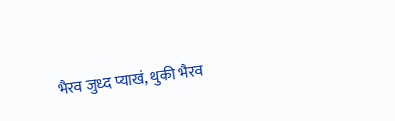भैरव जुध्द प्याखं, थुकी भैरव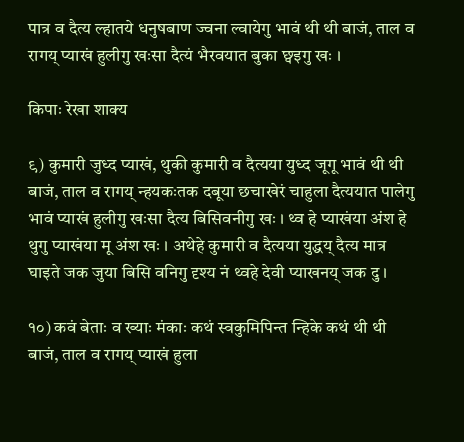पात्र व दैत्य ल्हातये धनुषबाण ज्वना ल्वायेगु भावं थी थी बाजं, ताल व रागय् प्याखं हुलीगु खःसा दैत्यं भैरवयात बुका छ्वइगु खः ।

किपाः रेखा शाक्य

९) कुमारी जुध्द प्याखं, थुकी कुमारी व दैत्यया युध्द जूगू भावं थी थी बाजं, ताल व रागय् न्हयकःतक दबूया छचाखेरं चाहुला दैत्ययात पालेगु भावं प्याखं हुलीगु खःसा दैत्य बिसिवनीगु खः । थ्व हे प्याखंया अंश हे थुगु प्याखंया मू अंश खः । अथेहे कुमारी व दैत्यया युद्धय् दैत्य मात्र घाइते जक जुया बिसि वनिगु दृश्य नं थ्वहे देवी प्याखनय् जक दु ।

१०) कवं बेताः व ख्याः मंकाः कथं स्वकुमिपिन्त न्हिके कथं थी थी बाजं, ताल व रागय् प्याखं हुला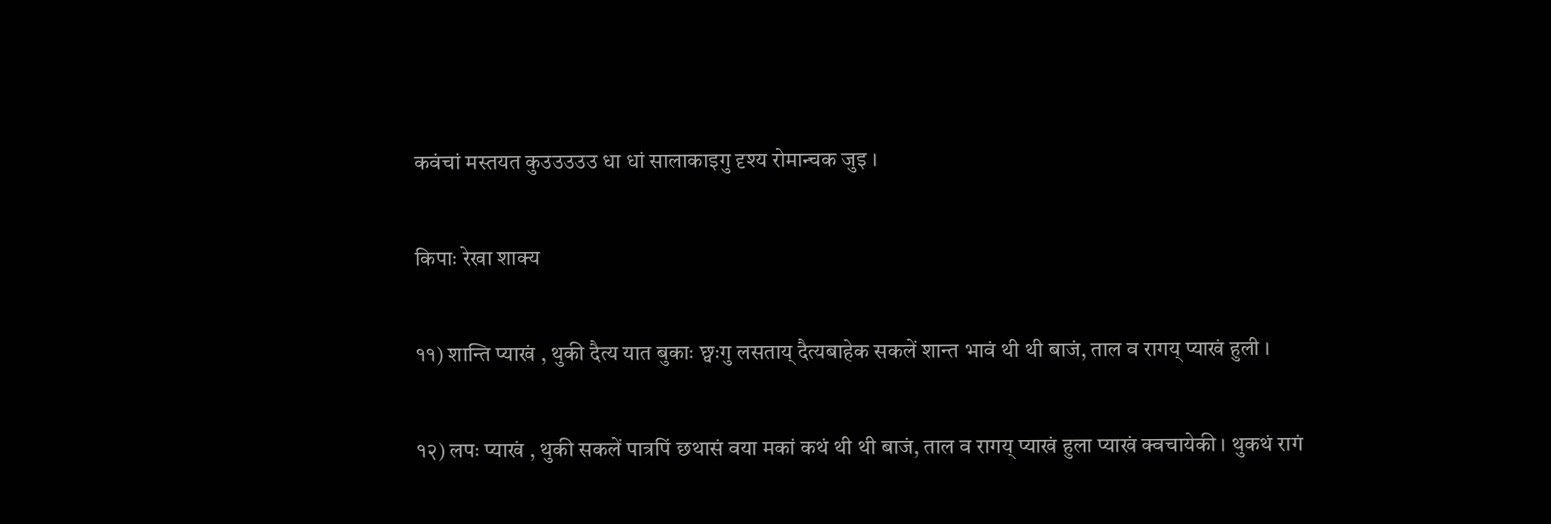कवंचां मस्तयत कुउउउउउ धा धां सालाकाइगु दृश्य रोमान्चक जुइ ।

किपाः रेखा शाक्य

११) शान्ति प्याखं , थुकी दैत्य यात बुकाः छ्वःगु लसताय् दैत्यबाहेक सकलें शान्त भावं थी थी बाजं, ताल व रागय् प्याखं हुली ।

१२) लपः प्याखं , थुकी सकलें पात्रपिं छथासं वया मकां कथं थी थी बाजं, ताल व रागय् प्याखं हुला प्याखं क्वचायेकी । थुकथं रागं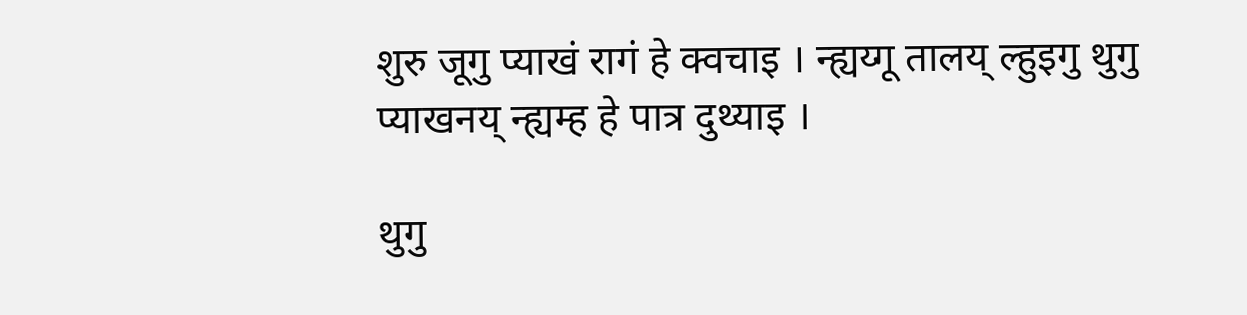शुरु जूगु प्याखं रागं हे क्वचाइ । न्ह्यय्गू तालय् ल्हुइगु थुगु प्याखनय् न्ह्यम्ह हे पात्र दुथ्याइ ।

थुगु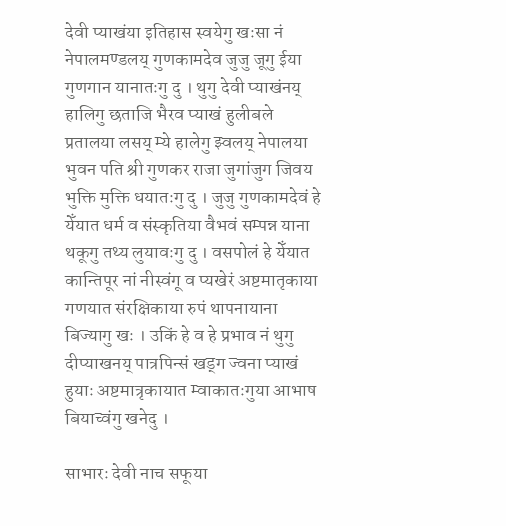देवी प्याखंया इतिहास स्वयेगु खःसा नं नेपालमण्डलय् गुणकामदेव जुजु जूगु ईया गुणगान यानातःगु दु । थुगु देवी प्याखंनय् हालिगु छताजि भैरव प्याखं हुलीबले प्रतालया लसय् म्ये हालेगु झ्वलय् नेपालया भुवन पति श्री गुणकर राजा जुगांजुग जिवय भुक्ति मुक्ति धयातःगु दु । जुजु गुणकामदेवं हे येँयात धर्म व संस्कृतिया वैभवं सम्पन्न याना थकूगु तथ्य लुयावःगु दु । वसपोलं हे येँयात कान्तिपूर नां नीस्वंगू व प्यखेरं अष्टमातृकाया गणयात संरक्षिकाया रुपं थापनायाना बिज्यागु खः । उकिं हे व हे प्रभाव नं थुगु दीप्याखनय् पात्रपिन्सं खड्ग ज्वना प्याखं हुयाः अष्टमात्रृकायात म्वाकातःगुया आभाष बियाच्वंगु खनेदु ।

साभारः देवी नाच सफूया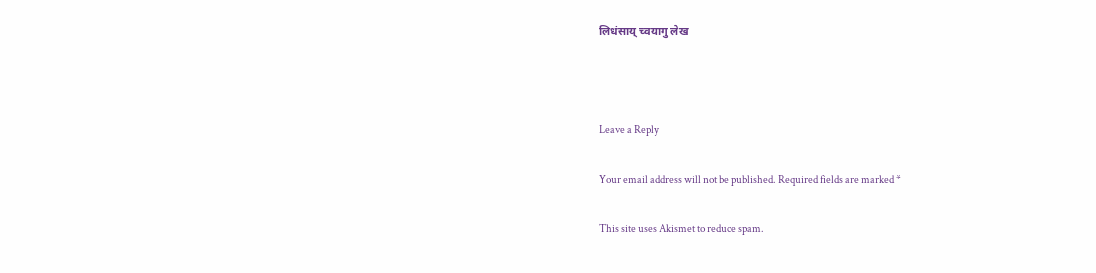लिधंसाय् च्वयागु लेख



Leave a Reply

Your email address will not be published. Required fields are marked *

This site uses Akismet to reduce spam.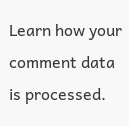Learn how your comment data is processed.